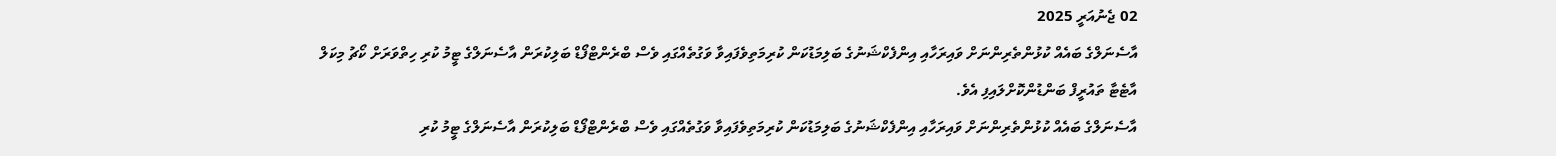02 ޖެނުއަރީ 2025
އާސެނަލްގެ ބައެއް ކުޅުންތެރިންނަށް ވައިރަހާއި އިންފެކްޝަނުގެ ބަލިމަޑުކަން ކުރިމަތިވެފައިވާ ވަގުތެއްގައި ވެސް ބްރެންޓްފޯޑް ބަލިކުރަން އާސެނަލްގެ ޓީމު ކުރި ހިތްވަރަށް ކޯޗު މިކަލް އާޓެޓާ ތައުރީފް ބަންޑުންކޮށްލައިފި އެވެ.
އާސެނަލްގެ ބައެއް ކުޅުންތެރިންނަށް ވައިރަހާއި އިންފެކްޝަނުގެ ބަލިމަޑުކަން ކުރިމަތިވެފައިވާ ވަގުތެއްގައި ވެސް ބްރެންޓްފޯޑް ބަލިކުރަން އާސެނަލްގެ ޓީމު ކުރި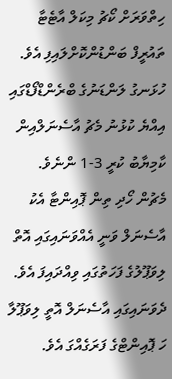ހިތްވަރަށް ކޯޗު މިކަލް އާޓެޓާ ތައުރީފް ބަންޑުންކޮށްލައިފި އެވެ.
ހުޅަނގު ލަންޑަނުގެ ބްރެންޑްފޯޑްގައި އިއްޔެ ކުޅުނު މެޗު އާސެނަލްއިން ކާމިޔާބު ކުރީ 3-1 ންނެވެ. މެޗުން ހޯދި ތިން ޕޮއިންޓާ އެކު އާސެނަލް ވަނީ އެއްވަނައިގައި އޮތް ލިވަޕޫލުގެ ފަހަތުގައި ވިއްދައިފަ އެވެ. ދެވަނައިގައި އާސެނަލް އޮތީ ލިވަޕޫލާ ހަ ޕޮއިންޓްގެ ފަރަގެއްގަ އެވެ.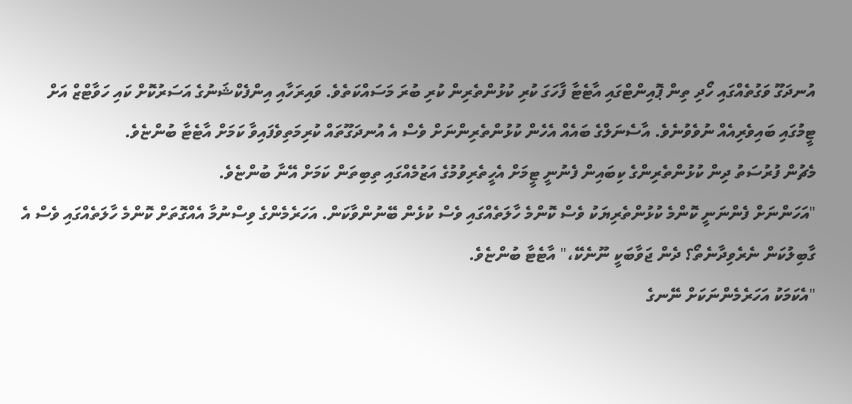އުނދަގޫ ވަގުތެއްގައި ހޯދި ތިން ޕޮއިންޓްގައި އާޓެޓާ ފާހަގަ ކުރި ކުޅުންތެރިން ކުރި ބުރަ މަސައްކަތެވެ. ވައިރަހާއި އިންފެކްޝަނުގެ އަސަރުކޮށް ކައި ހަވާޓްޒް އަށް ޓީމުގައި ބައިވެރިއެއް ނުވެވުނެވެ. އާސެނަލްގެ ބައެއް އެހެން ކުޅުންތެރިންނަށް ވެސް އެ އުނދަގޫތައް ކުރިމަތިވެފައިވާ ކަމަށް އާޓެޓާ ބުންޏެވެ.
މެޗުން ފުރުސަތު ދިން ކުޅުންތެރިންގެ ކިބައިން ފެނުނީ ޓީމަށް އެހީތެރިވުމުގެ އަޒުމެއްގައި ތިބިތަން ކަމަށް އޭނާ ބުންޏެވެ.
"އަހަންނަށް ފެންނަނީ ކޮންމެ ކުޅުންތެރިޔަކު ވެސް ކޮންމެ ހާލަތެއްގައި ވެސް ކުޅެން ބޭނުންވާކަން. އަހަރެމެންގެ ވިސްނުމާ އެއްގޮތަށް ކޮންމެ ހާލަތެއްގައި ވެސް އެ ގާބިލުކަން ނެރެވިދާނެތޯ؟ ދެން ޖަވާބަކީ ނޫނެކޭ،" އާޓެޓާ ބުންޏެވެ.
"އެކަމަކު އަހަރެމެންނަކަށް ނޭނގެ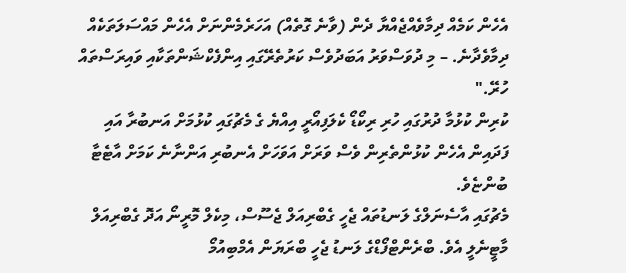އެހެން ކަމެއް ދިމާވެއްޖެއްޔާ ދެން (ވާނެ ގޮތެއް) އަހަރެމެންނަށް އެހެން މައްސަލަތަކެއް ދިމާވެދާނެ. – މި ދުވަސްވަރު އަބަދުވެސް ކަރުތެރޭގައި އިންފެކްޝަންތަކާއި ވައިރަސްތައް ހުރޭ."
ކުރިން ކުޅުމާ ދުރުގައި ހުރި ރިކޯޑޯ ކެލަފިއޯރީ އިއްޔެ ގެ މެޗުގައި ކުޅުމަށް އަނބުރާ އައި ފަދައިން އެހެން ކުޅުންތެރިން ވެސް ވަރަށް އަވަހަށް އެނބުރި އަންނާނެ ކަމަށް އާޓެޓާ ބުންޏެވެ.
މެޗުގައި އާސެނަލްގެ ލަނޑުތައް ޖެހީ ގެބްރިއަލް ޖެސޫސް، މިކެލް މޮރީނޯ އަދޮ ގެބްރިއަލް މާޓީނެލީ އެވެ. ބްރެންޓްފޯޑްގެ ލަނޑު ޖެހީ ބްރަޔަން އެމްބިއުމޯ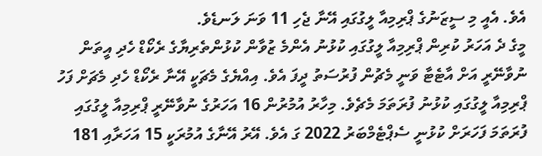އެވެ. އެއީ މި ސީޒަނުގެ ޕްރިމިއާ ލީގުގައި އޭނާ ޖެހި 11 ވަނަ ލަނޑެވެ.
މީގެ ދެ އަހަރު ކުރިން ޕްރިމިއާ ލީގުގައި ކުޅުނު އެންމެ ޒުވާން ކުޅުންތެރިޔާގެ ރެކޯޑް ހެދި އީތަން ނުވާނޭރީ އަށް އާޓެޓާ ވަނީ މެޗުން ފުރުސަތު ދީފަ އެވެ. އިއްޔެގެ މެޗަކީ އޭނާ ރެކޯޑް ހެދި މެޗަށް ފަހު ޕްރިމިއާ ލީގުގައި ކުޅުނު ފުރަތަމަ މެޗެވެ. މިހާރު އުމުރުން 16 އަހަރުގެ ނުވާނޭރީ ޕްރިމިއާ ލީގުގައި ފުރަތަމަ ފަހަރަށް ކުޅުނީ ސެޕްޓެމްބަރު 2022 ގަ އެވެ. އޭރު އޭނާގެ އުމުރަކީ 15 އަހަރާއި 181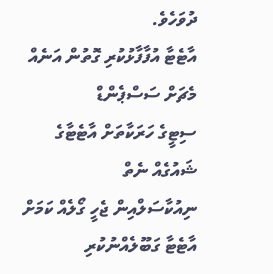ދުވަހެވެ.
އާޓެޓާ އުފާފާޅުކުރި ގޮތުން އަނެއް މެޗަށް ސަސްޕެންޑް
ސިޓީގެ ހަރަކާތަށް އާޓެޓާގެ ޝައުގެއް ނެތް
ނިއުކާސަލްއިން ޖެހީ ގޯލެއް ކަމަށް އާޓެޓާ ގަބޫލެއްނުކުރި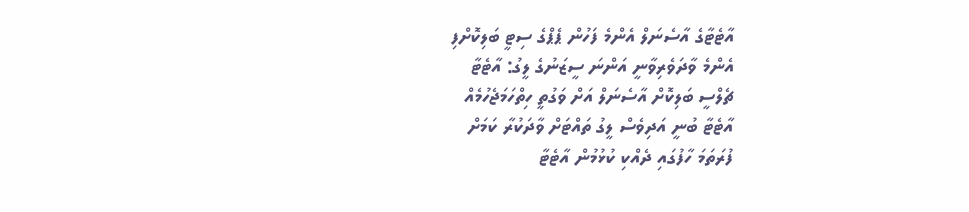އާޓެޓާގެ އާސެނަލް އެންމެ ފަހުން ޕެޕްގެ ސިޓީ ބަލިކޮށްފި
އެންމެ ވާދަވެރިވާނީ އަންނަ ސީޒަނުގެ ލީގު: އާޓެޓާ
ޗެލްސީ ބަލިކޮށް އާސެނަލް އަށް ވަގުތީ ހިތްހަމަޖެހުމެއް
އާޓެޓާ ބުނީ އަދިވެސް ލީގު ތައްޓަށް ވާދަކުރާ ކަމަށް
ފުރަތަމަ ހާފުގައި ދެއްކި ކުޅުމުން އާޓެޓާ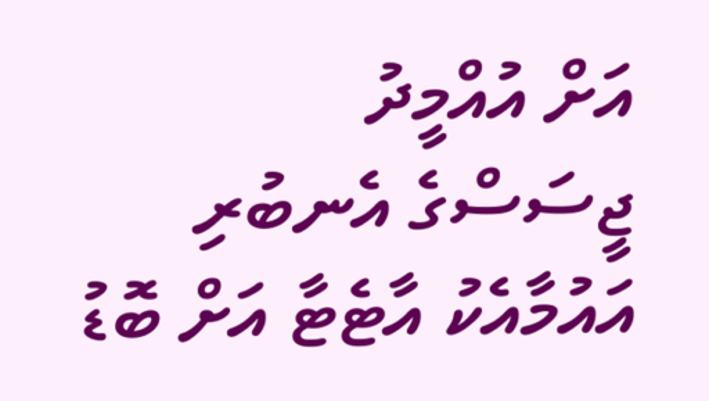އަށް އުއްމީދު
ޖީސަސްގެ އެނބުރި އައުމާއެކު އާޓެޓާ އަށް ބޮޑު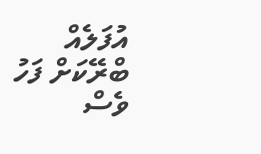އުފަލެއް
ބްރޭކަށް ފަހު ވެސް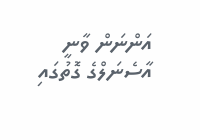އަންނަން ވާނީ އާސެނަލްގެ ގޮތުގައި